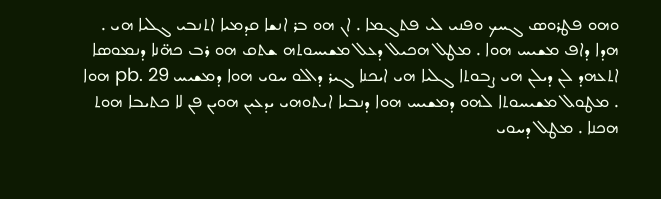ܘܗܘ ܦܛܪܘܣ ܓܚܟ ܘܦܢܝ ܠܝ ܦܬܓܡܐ . ܐܢ ܗܘ ܒܪ ܐܢܫܐ ܩܕܡܝܐ ܐܬܢܒܝ ܓܠܝܐ ܗܝ . ܗܕܐ ܕܐܦ ܡܫܝܚ ܗܘܐ . ܡܛܠ ܗܟܝܠ ܕܥܠ ܡܫܝܚܘܬܗ ܫܬܩ ܗܘ ܪܒ ܟܗ̈ܢܐ ܕܢܡܘܣܐ ܐܬܥܗܕ ܠܢ ܕܝܠܢ ܗܝ ܨܒܘܬܐ ܓܠܝܐ ܗܝ ܐܝܟܢܐ ܓܝܪ ܕܐܠܘ ܚܘܝ ܗܘܐ ܕܡܫܝܚ pb. 29 ܗܘܐ . ܡܛܘܠ ܡܫܝܚܘܬܐ ܠܗܘ ܕܡܫܝܚ ܗܘܐ ܕܢܒܝܐ ܐܝܬܘܗܝ ܝܕܥܝܢ ܗܘܝܢ ܦܢ ܠܐ ܟܬܝܒܐ ܗܘܬ ܗܟܢܐ . ܡܛܠ ܕܚܘܝ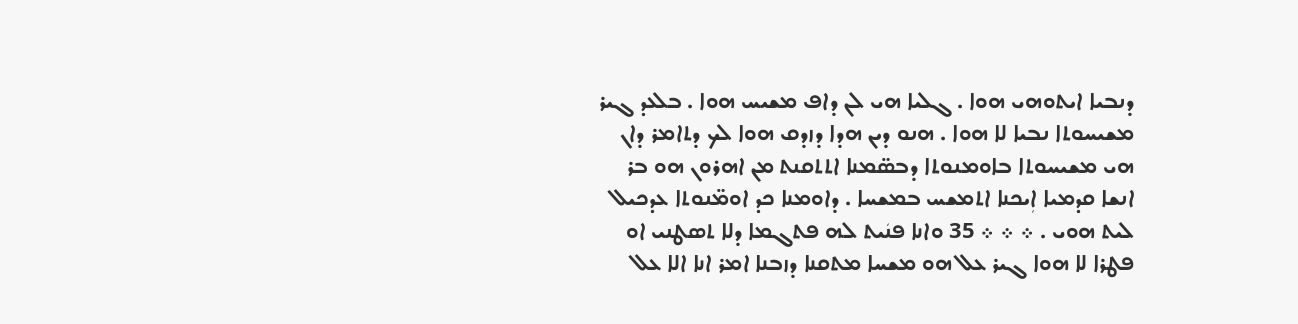ܕܢܒܝܐ ܐܝܬܘܗܝ ܗܘܐ . ܓܠܝܐ ܗܝ ܠܢ ܕܐܦ ܡܫܝܚ ܗܘܐ . ܒܠܥܕ ܓܝܪ ܡܫܝܚܘܬܐ ܢܒܝܐ ܠܐ ܗܘܐ . ܗܢܘ ܕܝܢ ܗܕܐ ܕܙܕܩ ܗܘܐ ܠܟ ܕܬܐܡܪ ܕܐܢ ܗܝ ܡܫܝܚܘܬܐ ܒܐܘܡܢܘܬܐ ܕܒܣ̈ܡܢܐ ܐܬܬܩܢܬ ܡܢ ܐܗܪܘܢ ܗܘ ܒܪ ܐܢܫܐ ܩܕܡܝܐ ܐܼܝܟܢܐ ܐܬܡܫܚ ܒܡܫܚܐ . ܕܐܘܡܢܐ ܟܕ ܐܘܡ̈ܢܘܬܐ ܥܕܟܝܠ ܠܝܬ ܗܘܝ . ܀ ܀ ܀ 35 ܘܐܢܐ ܦܢܿܝܬ ܠܗ ܦܬܓܡܐ ܕܠܐ ܬܣܛܢܝ ܐܘ ܦܛܪܐ ܠܐ ܗܘܐ ܓܝܪ ܥܠ ܗܘ ܡܫܚܐ ܡܬܩܢܐ ܕܙܒܢܐ ܐܡܪ ܐܢܐ ܐܠܐ ܥܠ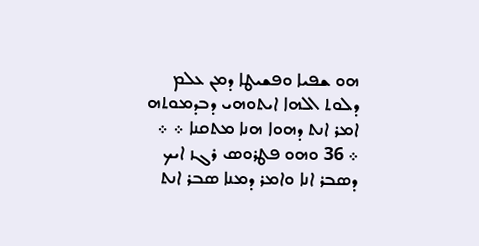ܗܘ ܫܦܝܐ ܘܦܫܝܛܐ ܕܡܢ ܥܠܡ ܕܠܘܬ ܐܠܗܐ ܐܝܬܘܗܝ ܕܒܕܡܘܬܗ ܐܡܪ ܐܢܬ ܕܗܘܐ ܗܢܐ ܡܬܩܢܐ ܀ ܀ ܀ 36 ܘܗܘ ܦܛܪܘܣ ܪܓܙ ܐܝܟ ܕܣܒܪ ܐܢܐ ܘܐܡܪ ܕܡܢܐ ܣܒܪ ܐܢܬ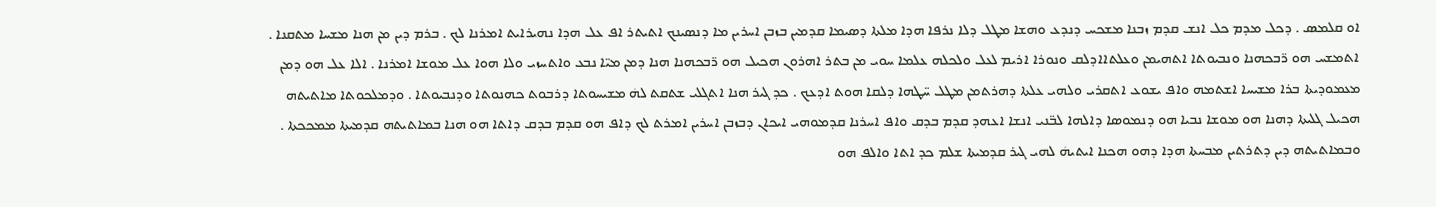ܐܘ ܩܠܡܣ . ܕܟܠ ܡܕܡ ܟܠ ܐܢܫ ܩܕܡ ܙܒܢܐ ܡܫܟܚ ܕܢܕܥ ܘܗܫܐ ܡܛܠ ܕܠܐ ܢܪܦܐ ܗܕܐ ܡܠܬܐ ܕܣܝܡܐ ܩܕܡܝܢ ܒܙܒܢ ܐܚܪܝܢ ܡܐ ܕܢܣܝܢܟ ܐܬܝܬܪ ܐܦ ܥܠ ܗܕܐ ܢܗܝܪܐܝܬ ܐܡܪܢܐ ܠܟ . ܒܪܡ ܕܝܢ ܡܢ ܗܢܐ ܡܫܚܐ ܡܬܩܢܐ . ܐܬܡܫܚ ܗܘ ܪ̈ܒܟܗܢܐ ܘܢܒܝܘܬܐ ܐܬܗܝܡܢ ܘܥܠܬܐܐܕܠܩ ܘܢܘܪܐ ܐܪܝܡ ܠܥܠ ܘܠܟܠܗ ܥܠܡܐ ܚܘܝ ܡܢ ܒܬܪ ܐܗܪܘܢ ܗܟܝܠ ܗܘ ܪ̈ܒܟܗܢܐ ܗܢܐ ܕܡܢ ܡܝ̈ܐ ܢܒܥ ܘܐܬܚܙܝ ܘܠܐ ܗܘܐ ܥܠ ܡܘܫܐ ܐܡܪܢܐ . ܐܠܐ ܥܠ ܗܘ ܕܡܢ ܡܥܡܘܕܝܬܐ ܒܪܐ ܡܫܝܚܐ ܐܫܬܡܗ ܘܐܦ ܝܫܘܥ ܐܬܩܪܝ ܘܠܗܝ ܥܠܬܐ ܕܗܪܬܡܢ ܡܛܠ ܚ̈ܛܗܐ ܕܠܩܐ ܗܘܬ ܐܕܥܟ . ܟܕ ܓܝܪ ܗܢܐ ܐܬܓܠܝ ܫܬܩܬ ܠܗܿ ܡܫܝܚܘܬܐ ܕܪܒܘܬ ܟܗܢܘܬܐ ܘܕܢܒܝܘܬܐ . ܘܕܡܠܟܘܬܐ ܡܐܬܝܬܗ ܗܟܝܠ ܓܠܝܬܐ ܕܗܢܐ ܗܘ ܡܘܫܐ ܢܒܝܐ ܗܘ ܕܢܡܘܣܐ ܕܐܠܗܐ ܠܒ̈ܢܝ ܐܢܫܐ ܐܥܗܕ ܩܕܡ ܒܕܩ ܘܐܦ ܐܚܪܢܐ ܩܕܡܘܗܝ ܐܝܟܐܢ ܕܒܙܒܢ ܐܚܪܝܢ ܐܡܪܬ ܠܟ ܕܐܦ ܗܘ ܩܕܡ ܒܕܩ ܕܐܬܐ ܗܘ ܗܢܐ ܒܡܐܬܝܬܗ ܩܕܡܝܬܐ ܡܡܟܟܬܐ . ܘܒܡܐܬܝܬܗ ܕܝܢ ܕܬܪܬܝܢ ܡܒܚܬܐ ܗܕܐ ܕܗܘ ܗܟܢܐ ܐܝܬܝܗܿ ܠܗܝ ܓܝܪ ܩܕܡܝܬܐ ܫܠܡ ܟܕ ܐܬܐ ܘܐܠܦ ܗܘ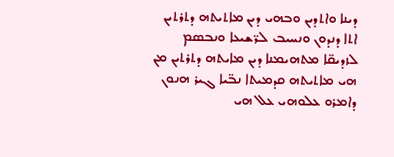ܕܝܢܐ ܘܐܬܕܝܢ ܘܒܗܝ ܕܝܢ ܡܐܬܝܬܗ ܕܬܪܬܝܢ ܐܬܐ ܕܢܕܘܢ ܘܢܚܝܒ ܠܪ̈ܫܝܥܐ ܘܢܒܣܡ ܠܙܕܝܩ̈ܐ ܡܬܗܝܡܢܐ ܕܝܢ ܡܐܝܬܗ ܕܬܪܬܝܢ ܡܢ ܗܝ ܡܐܬܝܬܗ ܩܕܡܝܬܐ ܢܒ̈ܝܐ ܓܝܪ ܗܢܘܢ ܕܐܡܪܘ ܥܠܘܗܝ ܥܠ ܗܝ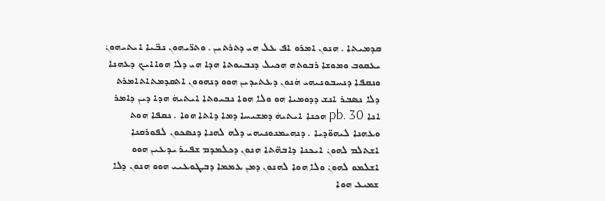ܩܕܡܝܬܐ . ܗܢܘܢ ܐܡܪܘ ܐܦ ܥܠ ܗܝ ܕܬܪܬܝܢ . ܘܬܪ̈ܝܗܘܢ ܢܒ̈ܝܐ ܐܝܬܝܗܘܢܿ ܝܥܩܘܒ ܘܡܘܫܐ ܪܒܘܬܗ ܗܟܝܠ ܕܢܒܝܘܬܐ ܗܕܐ ܗܝ ܕܠܐ ܗܘܐܐܝܟ ܕܥܗܢܐ ܘܢܩܦܐ ܕܢܚܒܘܢܝܗܝ ܗܿܢܘܢ ܕܥܬܝܕܝܢ ܗܘܘ ܕܢܗܘܘܢ ܐܬܩܕܡܬܐܬܐܡܪܬ ܕܠܐ ܢܣܒܪ ܐܢܫ ܕܕܘܡܝܐ ܗܘ ܘܠܐ ܗܘܐ ܢܒܝܘܬܐ ܐܝܬܝܗܿ ܗܕܐ ܕܝܢ ܕܐܡܪ ܐܢܐ pb. 30 ܗܟܢܐ ܐܝܬܝܗܿ ܕܡܫܝܚܐ ܕܡܐ ܕܐܬܐ ܗܘܐ . ܢܩܦܐ ܗܘܬ ܘܥܗܢܐ ܠܝܗܘ̈ܕܝܐ . ܕܢܗܝܡܢܘܢܝܗܝ ܕܠܗ ܠܗܢܐ ܕܢܣܟܘܢ ܠܦܘܪܩܢܐ ܐܫܬܠܡ ܠܗܘܢܿ ܐܝܟܢܐ ܕܐܒܗ̈ܬܐ ܗܢܘܢ ܕܟܠܡܕܡ ܫܦܝܪ ܝܕܥܝܢ ܗܘܘ ܐܫܠܡܘ ܠܗܘܢܿ ܘܠܐ ܗܘܐ ܠܗܢܘܢ ܕܡܢ ܥܡܡܐ ܕܒܛܘܥܝܝ ܗܘܘ ܗܢܘܢ ܕܠܐ ܫܡܝܥ ܗܘܐ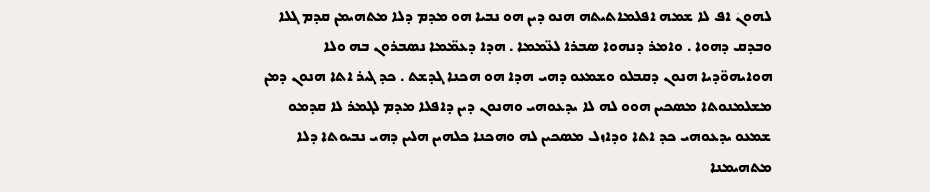ܠܗܘܢܿ ܐܦ ܠܐ ܫܡܗ ܐܦܠܡܐܬܝܬܗ ܗܢܘ ܕܝܢ ܗܘ ܢܒܝܐ ܗܘ ܡܕܡ ܕܠܐ ܡܬܗܝܡܢ ܩܕܡ ܓܠܐ ܘܒܕܩ ܕܗܘܐ . ܘܐܡܪ ܕܢܗܘܐ ܣܒܪܐ ܠܥ̈ܡܡܐ . ܗܕܐ ܕܥܡ̈ܡܐ ܢܣܒܪܘܢ ܒܗ ܘܠܐ ܗܘܐܝܗܘ̈ܕܝܐ ܗܢܘܢ ܕܩܒܠܘ ܘܫܡܥܘ ܕܗܝ ܗܕܐ ܗܘ ܗܟܢܐ ܓܕܫܬ . ܟܕ ܓܝܪ ܐܬܐ ܗܢܘܢ ܕܡܢ ܡܫܠܡܢܘܬܐ ܡܣܟܝܢ ܗܘܘ ܠܗ ܠܐ ܝܕܥܘܗܝ ܘܗܢܘܢ ܕܝܢ ܕܐܦܠܐ ܡܕܡ ܠܓܡܪ ܠܐ ܩܕܡܘ ܫܡܥܘ ܝܕܥܘܗܝ ܟܕ ܐܬܐ ܘܕܐܙܠ ܡܣܟܝܢ ܠܗ ܘܗܟܢܐ ܟܠܗܝܢ ܗܠܝܢ ܕܗܝ ܢܒܝܘܬܐ ܕܠܐ ܡܬܗܝܡܢܐ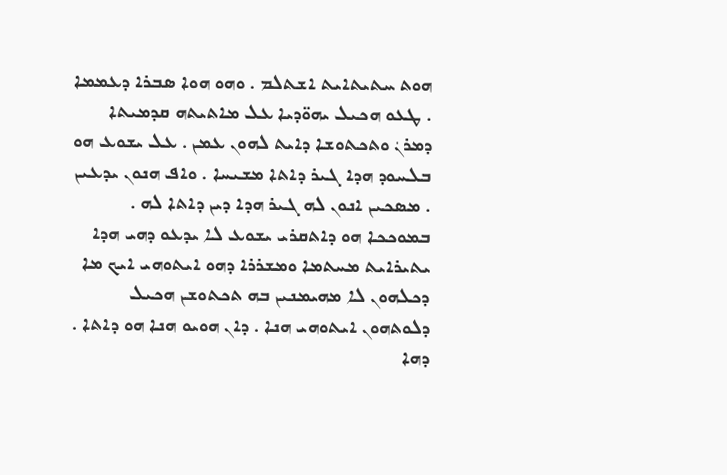ܗܘܬ ܚܬܝܬܐܝܬ ܐܫܬܠܡ . ܘܗܘ ܗܘܐ ܣܒܪܐ ܕܥܡܡܐ . ܛܥܘ ܗܟܝܠ ܝܗܘ̈ܕܝܐ ܥܠ ܡܐܬܝܬܗ ܩܕܡܝܬܐ ܕܡܪܢܿ ܘܬܟܬܘܫܐ ܕܐܝܬ ܠܗܘܢ ܥܡܢ . ܥܠ ܝܫܘܥ ܗܘ ܒܠܚܘܕ ܗܕܐ ܓܝܪ ܕܐܬܐ ܡܫܝܚܐ . ܘܐܦ ܗܢܘܢ ܝܕܥܝܢ . ܡܣܟܝܢ ܐܢܘܢ ܠܗ ܓܝܪ ܗܕܐ ܕܝܢ ܕܐܬܐ ܠܗ . ܒܡܘܟܟܐ ܗܘ ܕܐܬܩܪܝ ܝܫܘܥ ܠܐ ܝܕܥܘ ܕܗܝ ܗܕܐ ܝܬܝܪܐܝܬ ܡܚܬܡܐ ܘܡܫܪܪܐ ܕܗܘ ܐܝܬܘܗܝ ܐܝܟ ܡܐ ܕܟܠܗܘܢ ܠܐ ܡܗܝܡܢܝܢ ܒܗ ܬܟܬܘܫܢ ܗܟܝܠ ܕܠܘܬܗܘܢ ܐܝܬܘܗܝ ܗܢܐ . ܕܐܢ ܗܘܝܘ ܗܢܐ ܗܘ ܕܐܬܐ . ܕܗܐ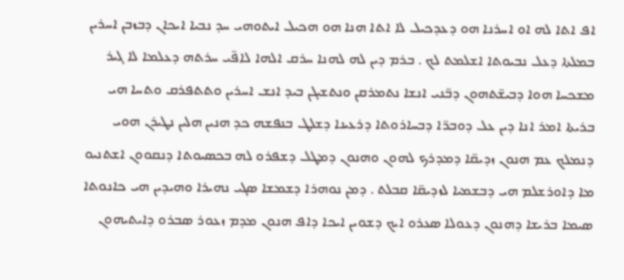ܐܦ ܐܬܐ ܠܗ ܐܘ ܐܚܪܢܐ ܗܘ ܕܥܕܟܝܠ ܠܐ ܐܬܐ ܗܢܐ ܗܘ ܗܟܝܠ ܐܝܬܘܗܝ ܚܕ ܢܒܝܐ ܐܝܟܐܢ ܕܒܙܒܢ ܐܚܪܝܢ ܒܡܠܬܐ ܕܥܠ ܢܒܝܘܬܐ ܐܫܠܡܬ ܠܟ . ܒܪܡ ܕܝܢ ܠܗ ܠܗܢܐ ܚܪܩ ܐܠܗܐ ܠܐܦ̈ܝ ܚܪܬܗ ܕܥܠܡܐ ܠܐ ܓܝܪ ܡܫܟܚܐ ܗܘܐ ܕܒܝܫ̈ܬܗܘܢ ܕܒ̈ܢܝ ܐܢܫܐ ܢܬܡܪܩܢ ܘܢܬܫܝܓܢ ܒܝܕ ܐܢܫ ܐܚܪܝܢ ܘܬܬܦܪܩ ܘܬܚܐ ܗܝ ܒܪܝܬܐ ܐܡܪ ܐܢܐ ܕܝܢ ܥܠ ܕܘܒܪ̈ܐ ܕܒܚܐܪܘܬܐ ܕܪܥܝܢܐ ܕܫܠܛ ܒܢܦܫܗ ܟܕ ܗܢܝܢ ܗܠܝܢ ܢܛܝܪܢ ܗܘܝ ܕܢܡܠܟ ܥܡ ܗܢܘܢ ܙܕܝܩ̈ܐ ܕܡܕܪܟ ܠܗܘܢ ܘܗܢܘܢ ܕܡܛܠ ܕܫܦܪܘ ܠܗ ܒܟܣܝܘܬܐ ܕܢܩܘܘܢ ܐܫܬܢܝܘ ܡܐ ܕܐܘܪܫܠܡ ܗܝ ܕܒܫܡܝܐ ܠܙܕܝܩ̈ܐ ܩܒܠܬ . ܕܡܢ ܢܘܗܪܐ ܕܫܡܫܐ ܣܓܝ ܢܗܝܪܐ ܘܗܝܕܝܢ ܗܝ ܟܐܢܘܬܐ ܣܝܡܐ ܒܪܝܫܐ ܕܗܢܘܢ ܕܥܘܠܐ ܣܥܪܘ ܐܝܟ ܕܫܘܝܢ ܐܝܟܐ ܕܐܦ ܗܢܘܢ ܡܕܡ ܙܥܘܪ ܣܒܪܘ ܕܐܝܬܝܗܘܢ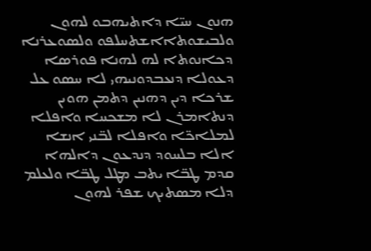ܗܢܘܢ ܚܝ̈ܐ ܕܐܬܝܗܒܘ ܠܗܘܢ ܘܠܒܝܫܘܬܐܐܫܬܚܠܦܘ ܘܠܣܘܥܪܢܐ ܕܟܐܢܘܬܐ ܠܗ ܠܗܢܐ ܦܘܪܣܐ ܕܥܘܠܐ ܕܢܥܒܕܘܢܝܗܝ ܠܐ ܚܣܘ ܥܠ ܫܪܟܐ ܕܝܢ ܕܗܢܝܢ ܕܬܡܢ ܗܘܝܢ ܕܢܬܐܡܪܢ ܠܐ ܡܫܟܚܐ ܘܐܦܠܐ ܠܡܠܐܟ̈ܐ ܘܐܦܠܐ ܠܒ̈ܢܝ ܐܢܫܐ ܐܠܐ ܒܠܚܘܕ ܕܢܕܥܘܢ ܕܐܠܗܐ ܩܕܡ ܛܒ̈ܐ ܝܬܒ ܡܛܠ ܛܒ̈ܐ ܘܠܥܠܡ ܕܠܐ ܡܣܬܝܟ ܫܦܪ ܠܗܘܢ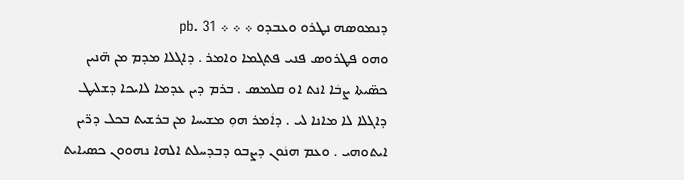ܕܢܡܘܣܗ ܢܛܪܘ ܘܥܒܕܘ ܀ ܀ ܀ pb. 31
ܘܗܘ ܦܛܪܘܣ ܦܢܝ ܦܬܓܡܐ ܘܐܡܪ . ܕܐܓܠܐ ܡܕܡ ܡܢ ܗ̈ܢܝܢ ܟܣ̈ܝܬܐ ܨܒܿܐ ܐܢܬ ܐܘ ܩܠܡܣ . ܒܪܡ ܕܝܢ ܥܕܡܐ ܠܐܝܟܐ ܕܫܠܝܛ ܕܐܓܠܐ ܠܐ ܡܐܢܐ ܠܝ . ܕܐܿܡܪ ܗܘܼ ܡܫܝܚܐ ܡܢ ܒܪܫܝܬ ܒܟܠ ܕܪ̈ܝܢ ܐܝܬܘܗܝ . ܘܥܡ ܗܢܿܘܢ ܕܨܒܘ ܕܒܕܚܠܬ ܐܠܗܐ ܢܗܘܘܢ ܟܣܝܐܝܬ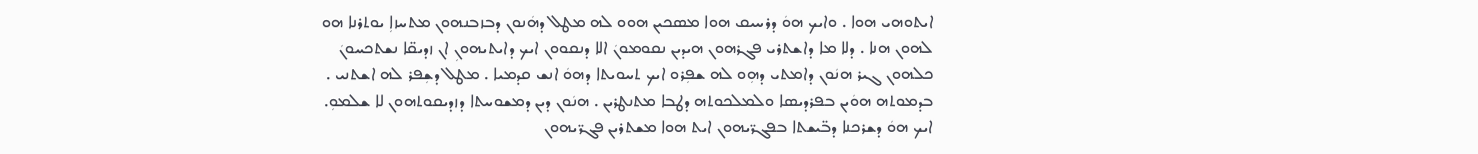ܐܝܬܘܗܝ ܗܘܐ . ܘܐܝܟ ܗܘܿ ܕܪܚܝܩ ܗܘܐ ܡܣܟܝܢ ܗܘܘ ܠܗ ܡܛܠ ܕܗܿܢܘܢ ܕܒܙܒܢܗܘܢ ܡܬܚܙܐܼ ܝܘܬܪܢܐ ܗܘ ܠܗܘܢ ܗܢܐ . ܕܠܐ ܡܐ ܕܐܫܬܪܝ ܦܓܪܗܘܢ ܗܝܕܝܢ ܢܩܘܡܘܢܿ ܐܠܐ ܕܢܩܘܘܢ ܐܝܟ ܕܐܝܬܝܗܘܢܼ ܐܢ ܙܕܝܩ̈ܐ ܢܫܬܟܚܘܢܿ ܟܠܗܘܢ ܓܝܪ ܗܢܿܘܢ ܕܐܡܬܝ ܕܗܼܘ ܠܗ ܫܦܼܪܘ ܐܝܟ ܬܚܘܝܬܐ ܕܗܘܿ ܐܢܫ ܩܕܡܝܐ . ܡܛܠ ܕܫܼܦܪ ܠܗ ܐܫܬܢܝ . ܒܕܡܘܬܗ ܗܘܿܝܢ ܒܦܪܕܝܣܐ ܘܠܡܠܟܘܬܗ ܕܛܒܐ ܡܬܢܛܪܝܢ . ܗܢܿܘܢ ܕܝܢ ܕܡܫܘܚܬܐ ܕܙܕܝܩܘܬܗܘܢ ܠܐ ܫܠܡܘܼ. ܐܝܟ ܗܘܿ ܕܫܪܟܢܐ ܕܒ̈ܝܫܬܐ ܒܦܓܪ̈ܝܗܘܢ ܐܝܬ ܗܘܐ ܡܫܬܪܝܢ ܦܓܪ̈ܝܗܘܢ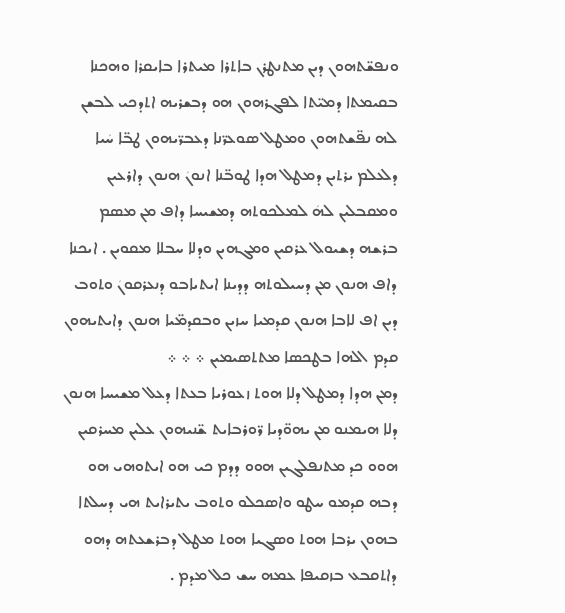ܘܢܦܫ̈ܬܗܘܢ ܕܝܢ ܡܬܢܛܪܢ ܒܐܬܪܐ ܡܝܬܪܐ ܒܐܝܩܪܐ ܘܗܟܢܐ ܒܩܝܡܬܐ ܕܡܝ̈ܬܐ ܠܦܓܪܗܘܢ ܗܘ ܕܒܫܪܝܗ ܐܬܕܟܝ ܠܒܫܢ ܠܗ ܢܦ̈ܫܬܗܘܢ ܘܡܛܠ ܣܘܥܪ̈ܢܐ ܕܥܒܪ̈ܝܗܘܢ ܛܒ̈ܐ ܚܿܝܐ ܕܠܥܠܡ ܝܪܬܝܢ ܕܡܛܠ ܗܕܐ ܛܘܒ̈ܢܐ ܐܢܘܢܿ ܗܢܘܢ ܕܐܪܥܝܢ ܘܡܩܒܠܝܢ ܠܗܿ ܠܡܠܟܘܬܗ ܕܡܫܝܚܐ ܕܐܦ ܡܢ ܡܣܡ ܒܪܫܗ ܕܫܝܘܠ ܥܪܩܝܢ ܘܡܓܗܝܢ ܘܕܠܐ ܚܒܠܐ ܡܩܘܝܢ . ܐܝܟܢܐ ܕܐܦ ܗܢܘܢ ܡܢ ܕܚܝܠܘܬܗ ܕܕܝܢܐ ܐܝܬܝܐܒܘ ܕܢܥܪܩܘܢܿ ܘܬܘܒ ܕܝܢ ܐܦ ܠܐܒܐ ܗܢܘܢ ܩܕܡܝܐ ܚܙܝܢ ܘܒܩܕܡ̈ܝܐ ܗܢܘܢ ܕܐܝܬܝܗܘܢ ܩܕܡ ܐܠܗܐ ܒܛܟܣܐ ܡܬܬܣܝܡܝܢ ܀ ܀ ܀
ܕܡܢ ܗܕܐ ܕܡܛܠ ܕܠܐ ܗܘܬ ܙܥܘܪܝܐ ܒܥܬܐ ܕܥܠ ܡܫܝܚܐ ܗܢܘܢ ܕܠܐ ܗܝܡܢܘ ܡܢ ܝܗܘ̈ܕܝܐ ܪ̈ܘܪܒܐܝܬ ܫ̈ܢܝܗܘܢ ܥܠܝܢ ܡܚܪܩܝܢ ܗܘܘ ܟܕ ܡܬܢܦܠܓܝܢ ܗܘܘ ܕܕܡ ܟܝ ܗܘ ܐܝܬܘܗܝ ܗܘ ܕܒܗ ܩܕܡܘ ܚܛܘ ܘܐܣܟܠܘ ܘܬܘܒ ܝܬܝܪܐܝܬ ܗܝ ܕܚܠܬܐ ܒܗܘܢ ܝܪܒܐ ܗܘܬ ܘܣܓܝܐ ܗܘܬ ܡܛܠ ܕܒܪܫܥܬܗ ܕܗܘ ܕܐܬܩܒܥ ܒܙܩܝܦܐ ܥܡܗ ܚܫ ܟܠ ܡܕܡ .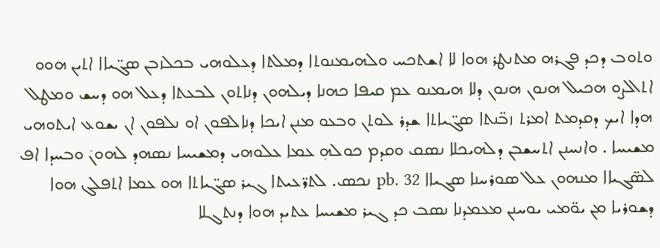ܘܬܘܒ ܕܟܕ ܦܓܪܗ ܡܬܢܛܪ ܗܘܐ ܠܐ ܐܫܬܟܚ ܘܠܗܝܡܢܘܬܐ ܕܡܠܬܐ ܕܥܠܘܗܝ ܒܟܠܙܒܢ ܣܓ̈ܝܐܐ ܐܬܝܢ ܗܘܘ ܐܬܐܠܨܘ ܗܟܝܠ ܗܢܘܢ ܗܢܘܢ ܕܠܐ ܗܝܡܢܘ ܥܡ ܩܝܦܐ ܟܗܢܐ ܕܝܠܗܘܢ ܕܢܐܬܘܢ ܠܒܥܬܐ ܕܥܠ ܗܘ ܕܚܫ ܘܡܛܠ ܗܕܐ ܐܝܟ ܕܩܕܡܬ ܐܡܪܬ ܙܒ̈ܢܬܐ ܣܓ̈ܝܐܬܐ ܫܕܪ ܠܘܬܢ ܘܒܥܘ ܡܢܢ ܐܝܟܐ ܕܢܐܠܦܘܢ ܐܘ ܢܠܦܘܢ ܐܢ ܝܫܘܥ ܐܝܬܘܗܝ ܡܫܝܚܐ . ܘܐܢܚܢܢ ܐܬܚܫܒܢ ܕܠܗܝܟܠܐ ܢܣܩ ܘܩܕܡ ܟܘܠܗܼ ܥܡܐ ܥܠܘܗܝ ܕܡܫܝܚܐ ܢܣܗܕ ܠܗܘܢܿ ܘܒܚܕܐ ܐܦ ܠܣ̈ܓܝܐܐ ܡܢܗܘܢ ܥܠ ܣܘܪܚܢܐ ܣܓܝܐܐ pb. 32 ܢܟܣ. ܠܬܪ̈ܥܝܬܐ ܓܝܪ ܣܓ̈ܝܐܬܐ ܗܘ ܥܡܐ ܐܬܦܠܓ ܗܘܐ ܕܫܘܪܝܐ ܡܢ ܝܘ̈ܡܝ ܝܘܚܢܢ ܡܥܡܕܢܐ ܢܣܒ ܟܕ ܓܝܪ ܡܫܝܚܐ ܥܬܝܕ ܗܘܐ ܕܢܬܓܠܐ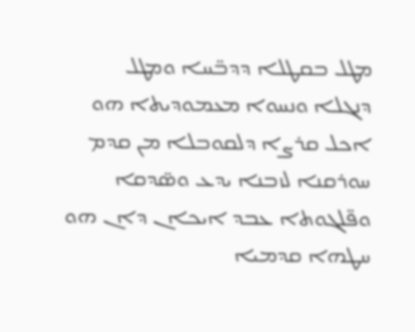ܡܛܠ ܒܩܛܠܐ ܕܕܒ̈ܚܐ ܘܡܛܠ ܕܢܓܠܐ ܘܢܚܘܐ ܡܥܡܘܕܝܬܐ ܗܘ ܐܟܠ ܩܪܨܐ ܕܠܩܘܒܠܐ ܡܢ ܩܕܡ ܚܘܪܩܢܐ ܠܙܒܢܐ ܝܕܥ ܘܣ̈ܕܩܐ ܘܦ̈ܠܓܘܬܐ ܥܒܕ ܐܝܟܐܢ ܕܐܢ ܗܘ ܚܛܗܐ ܩܕܡܝܐ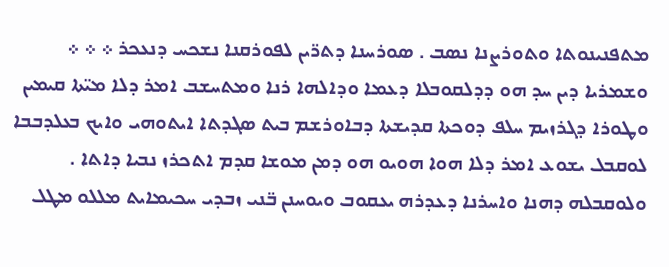ܡܬܦܢܝܢܘܬܐ ܘܬܘܪܨܢܐ ܢܣܒ . ܣܘܪܚܢܐ ܕܬܪ̈ܝܢ ܠܦܘܪܩܢܐ ܢܫܟܚ ܕܢܥܟܪ ܀ ܀ ܀
ܘܫܡܪܝܐ ܕܝܢ ܚܕ ܗܘ ܕܕܠܩܘܒܠܐ ܕܥܡܐ ܘܕܐܠܗܐ ܪܢܐ ܘܡܬܚܫܒ ܐܡܪ ܕܠܐ ܡܝ̈ܬܐ ܩܝܡܝܢ ܘܛܘܪܐ ܕܓܪܙܝܡ ܚܠܦ ܕܘܟܬܐ ܩܕܝܫܬܐ ܕܒܐܘܪܫܡ ܒܝܬ ܣܓܕܬܐ ܐܝܬܘܗܝ ܘܐܝܟ ܒܥܠܕܒܒܐ ܠܘܩܒܠ ܝܫܘܥ ܐܡܪ ܕܠܐ ܗܘܐ ܗܘܝܘ ܗܘ ܕܡܢ ܡܘܫܐ ܩܕܡ ܐܬܟܪܙ ܢܒܝܐ ܕܐܬܐ . ܘܠܘܩܒܠܗ ܕܗܢܐ ܘܐܚܪܢܐ ܕܥܕܪܗ ܝܥܩܘܒ ܘܝܘܚܢܢ ܒ̈ܢܝ ܙܒܕܝ ܚܟܝܡܐܝܬ ܡܠܠܘ ܡܛܠ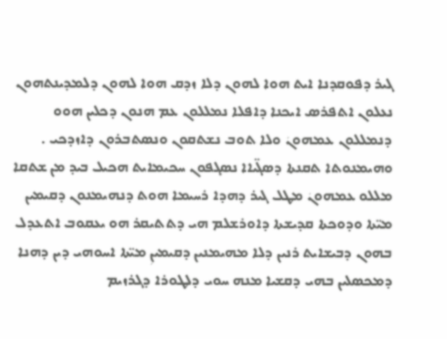ܓܝܪ ܕܦܘܩܕܢܐ ܐܝܬ ܗܘܐ ܠܗܘܢ ܕܠܐ ܙܕܩ ܗܘܐ ܠܗܘܢ ܕܠܡܕܝܢܬܗܘܢ ܢܥܠܘܢ ܐܬܦܪܣ ܐܝܟܢܐ ܕܐܦܠܐ ܢܡܠܠܘܢ ܥܡ ܗܢܘܢ ܕܟܠܝܢ ܗܘܘ ܕܢܡܠܠܘܢ ܥܡܗܘܢܿ ܘܠܐ ܬܘܒ ܢܫܬܩܘܢ ܘܢܣܬܒܪܘܢ ܕܐܙܕܟܝ . ܘܗܝܡܢܘܬܐ ܬܩܢܬܐ ܕܣܓ̈ܝܐܐ ܢܣܓܦܘܢ ܚܟܝܡܐܝܬ ܗܟܝܠ ܒܝܕ ܡܢ ܫܬܩܐ ܡܠܠܘ ܥܡܗܘܢܿ ܡܛܠ ܓܝܪ ܕܗܕܐ ܪܚܝܡܐ ܗܘܬ ܕܢܗܝܡܢܘܢ ܕܩܝܡܝܢ ܡܝ̈ܬܐ ܘܕܘܟܬܐ ܩܕܝܫܬܐ ܕܐܘܪܫܠܡ ܗܝ ܕܬܬܝܩܪ ܗܘ ܝܥܩܘܒ ܐܬܥܕܠ ܒܗܘܢ ܕܒܝܫܐܝܬ ܪܢܝܢ ܕܠܐ ܡܗܝܡܢܝܢ ܕܩܝܡܝܢܼ ܡܝ̈ܬܐ ܐܚܘܗܝ ܕܝܢ ܕܗܢܐ ܕܡܟܣܠܝܢ ܒܗܝ ܕܩܫܝܐ ܡܢܗ ܚܘܝ ܕܠܛܘܪܐ ܕܓܪܙܝܡ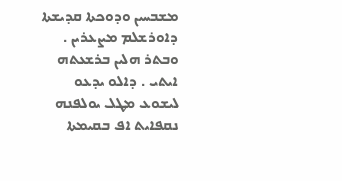ܡܫܒܚܝܢ ܘܕܘܟܬܐ ܩܕܝܫܬܐ ܕܐܘܪܫܠܡ ܡܨܥܪܝܢ . ܘܒܬܪ ܗܠܝܢ ܒܪܫܥܬܗ ܐܝܬܝ . ܕܐܠܘ ܝܕܥܘ ܠܝܫܘܥ ܡܛܠ ܝܘܠܦܢܗ ܢܩܦܐܝܬ ܐܦ ܒܩܝܡܬܐ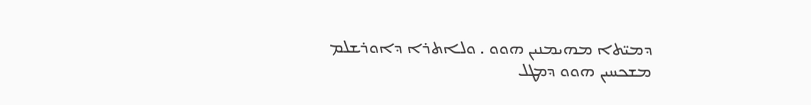ܕܡܝ̈ܬܐ ܡܗܝܡܢܝܢ ܗܘܘ . ܘܠܐܬܪܐ ܕܐܘܪܫܠܡ ܡܫܟܚܝܢ ܗܘܘ ܕܡܛܠ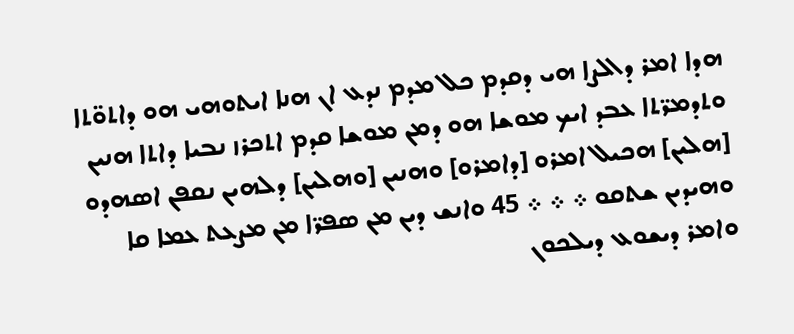ܗܕܐ ܐܡܪ ܕܐܠܨܐ ܗܝ ܕܩܕܡ ܟܠ ܡܕܡ ܢܕܥ ܐܢ ܗܢܐ ܐܝܬܘܗܝ ܗܘ ܕܐܬܘ̈ܬܐ ܘܬܕܡܪ̈ܬܐ ܥܒܕ ܐܝܟ ܡܘܫܐ ܗܘ ܕܡܢ ܡܘܫܐ ܩܕܡ ܐܬܟܪܙ ܢܒܝܐ ܕܐܬܐ ܗܢܝܢ [ܗܠܝܢ] ܗܟܝܠ ܐܡܪܘ [ܕܐܡܪܘ] ܘܗܢܝܢ [ܘܗܠܝܢ] ܕܠܗܝܢ ܢܩܦܢ ܐܣܗܕܘ ܘܗܝܕܝܢ ܫܬܩܘ ܀ ܀ ܀ 45 ܘܐܢܫ ܕܝܢ ܡܢ ܣܦܪ̈ܐ ܡܢ ܡܨܥܬ ܥܡܐ ܩܐ ܘܐܡܪ ܕܝܫܘܥ ܕܝܠܟܘܢ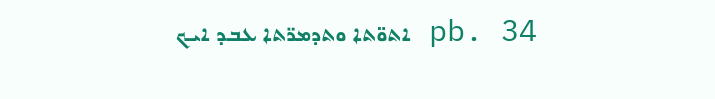pb. 34 ܐܬܘ̈ܬܐ ܘܬܕܡܪ̈ܬܐ ܥܒܕ ܐܝܟ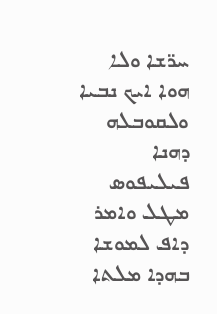ܚܪ̈ܫܐ ܘܠܐ ܗܘܐ ܐܝܟ ܢܒܝܐ ܘܠܩܘܒܠܗ ܕܗܢܐ ܦܝܠܝܦܘܣ ܡܛܠ ܘܐܡܪ ܕܐܦ ܠܡܘܫܐ ܒܗܕܐ ܡܠܬܐ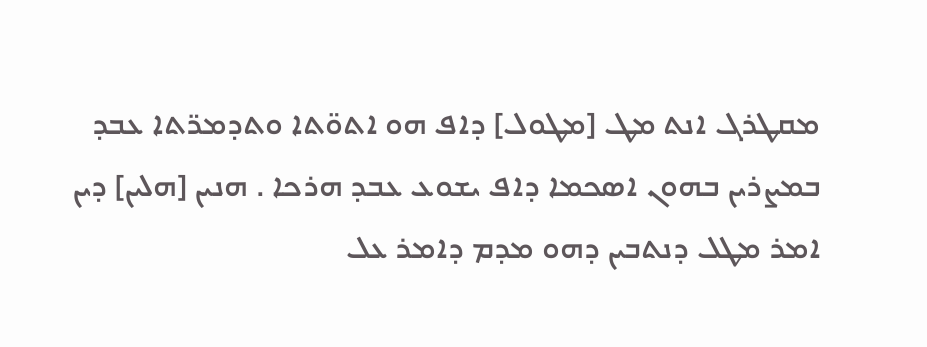ܡܩܛܪܓ ܐܢܬ ܡܛ [ܡܛܘܠ] ܕܐܦ ܗܘ ܐܬܘ̈ܬܐ ܘܬܕܡܪ̈ܬܐ ܥܒܕ ܒܡܨܪܝܢ ܒܗܘܢ ܐܣܟܡܐ ܕܐܦ ܝܫܘܥ ܥܒܕ ܗܪܟܐ . ܗܢܝܢ [ܗܠܝܢ] ܕܝܢ ܐܡܪ ܡܛܠ ܕܢܬܒܝܢ ܕܗܘ ܡܕܡ ܕܐܡܪ ܥܠ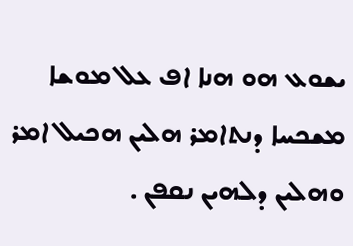ܝܫܘܥ ܗܘ ܗܢܐ ܐܦ ܥܠ ܡܘܫܐ ܡܫܟܚܐ ܕܢܬܐܡܪ ܗܠܝܢ ܗܟܝܠ ܐܡܪ ܘܗܠܝܢ ܕܠܗܝܢ ܢܩܦܢ .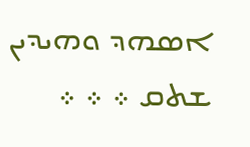ܐܣܗܕ ܘܗܝܕܝܢ ܫܬܩ ܀ ܀ ܀